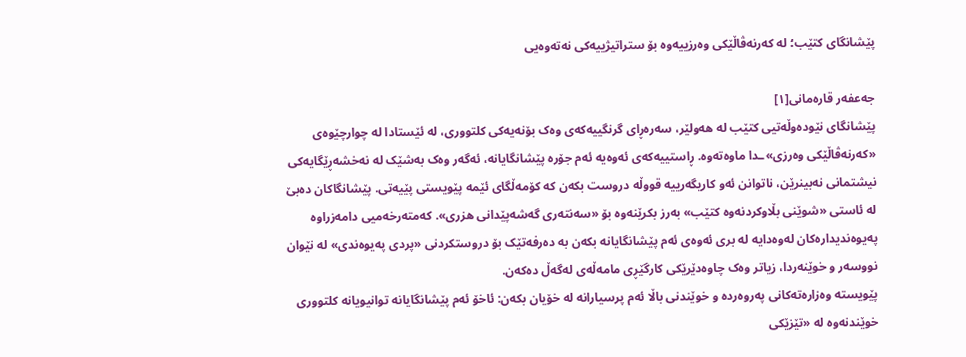پێشانگای کتێب؛ لە کەرنەڤاڵێکی وەرزییەوە بۆ ستراتیژییەکی نەتەوەیی

جەعفەر قارەمانی[۱]
پێشانگای نێودەوڵەتیی کتێب لە هەولێر، سەرەڕای گرنگییەکەی وەک بۆنەیەکی کلتووری، لە ئێستادا لە چوارچێوەی «کەرنەڤاڵێکی وەرزی»ـدا ماوەتەوە. ڕاستییەکەی ئەوەیە ئەم جۆرە پێشانگایانە، ئەگەر وەک بەشێک لە نەخشەڕێگایەکی نیشتمانی نەبینرێن، ناتوانن ئەو کاریگەرییە قووڵە دروست بکەن کە کۆمەڵگای ئێمە پێویستی پێیەتی. پێشانگاکان دەبێ لە ئاستی «شوێنی بڵاوکردنەوە کتێب» بەرز بکرێنەوە بۆ «سەنتەری گەشەپێدانی هزری». کەمتەرخەمیی دامەزراوە پەیوەندیدارەکان لەوەدایە لە بری ئەوەی ئەم پێشانگایانە بکەن بە دەرفەتێک بۆ دروستکردنی «پردی پەیوەندی» لە نێوان نووسەر و خوێنەردا، زیاتر وەک چاوەدێرێکی کارگێڕی مامەڵەی لەگەڵ دەکەن.
پێویستە وەزارەتەکانی پەروەردە و خوێندنی باڵا ئەم پرسیارانە لە خۆیان بکەن: ئاخۆ ئەم پێشانگایانە توانیویانە کلتووری خوێندنەوە لە «تێزێکی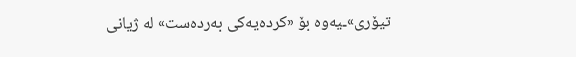تیۆری»ـیەوە بۆ «کردەیەکی بەردەست» لە ژیانی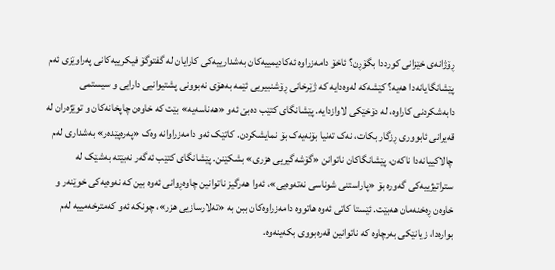ڕۆژانەی خێزانی کورددا بگۆڕن؟ ئاخۆ دامەزراوە ئەکادیمییەکان بەشدارییەکی کارایان لە گفتوگۆ فیکرییەکانی پەراوێزی ئەم پێشانگایانەدا هەیە؟ کێشەکە لەوەدایە کە ژێرخانی ڕۆشنبیریی ئێمە بەهۆی نەبوونی پشتیوانیی دارایی و سیستمی دابەشکردنی کاراوە، لە دۆخێکی لاوازدایە. پێشانگای کتێب دەبێ ئەو «هەناسەیە» بێت کە خاوەن چاپخانەکان و توێژەران لە قەیرانی ئابووری ڕزگار بکات، نەک تەنیا بۆنەیەک بۆ نمایشکردن. کاتێک ئەو دامەزراوانە وەک «پەرەپێدەر» بەشداری لەم چالاکییانەدا ناکەن، پێشانگاکان ناتوانن «گۆشەگیریی هزری» بشکێنن. پێشانگای کتێب ئەگەر نەبێتە بەشێک لە ستراتیژییەکی گەورە بۆ «پاراستنی شوناسی نەتەوەیی»، ئەوا هەرگیز ناتوانین چاوەڕوانی ئەوە بین کە نەوەیەکی خوێنەر و خاوەن ڕەخنەمان هەبێت. ئێستا کاتی ئەوە هاتووە دامەزراوەکان ببن بە «تەلارسازیی هزر»، چونکە ئەو کەمترخەمییە لەم بوارەدا، زیانێکی بەرچاوە کە ناتوانین قەرەبووی بکەینەوە.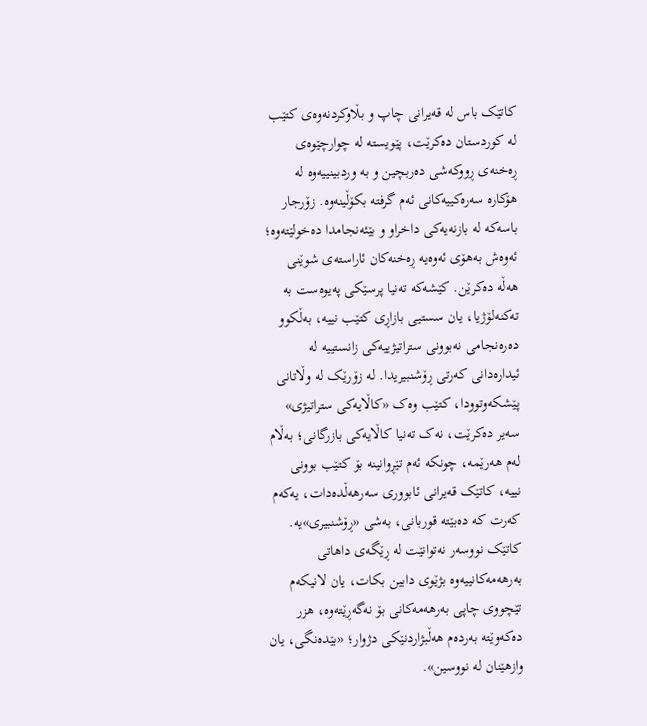کاتێک باس لە قەیرانی چاپ و بڵاوکردنەوەی کتێب لە کوردستان دەکرێت، پێویستە لە چوارچێوەی ڕەخنەی ڕووکەشی دەربچین و بە وردبینییەوە لە هۆکارە سەرەکییەکانی ئەم گرفتە بکۆڵینەوە. زۆرجار باسەکە لە بازنەیەکی داخراو و بێئەنجامدا دەخولێتەوە؛ ئەوەش بەهۆی ئەوەیە ڕەخنەکان ئاراستەی شوێنی هەڵە دەکرێن. کێشەکە تەنیا پرسێکی پەیوەست بە تەکنەلۆژیا، یان سستیی بازاڕی کتێب نییە، بەڵکوو دەرەنجامی نەبوونی ستراتیژییەکی زانستییە لە ئیدارەدانی کەرتی ڕۆشنبیریدا. لە زۆرێک لە وڵاتانی پێشکەوتوودا، کتێب وەک «کاڵایەکی ستراتیژی» سەیر دەکرێت، نەک تەنیا کاڵایەکی بازرگانی؛ بەڵام لەم هەرێمە، چونکە ئەم تێڕوانینە بۆ کتێب بوونی نییە، کاتێک قەیرانی ئابووری سەرهەڵدەدات، یەکەم کەرت کە دەبێتە قوربانی، بەشی «ڕۆشنبیری»یە. کاتێک نووسەر نەتوانێت لە ڕێگەی داهاتی بەرهەمەکانییەوە بژێوی دابین بکات، یان لانیکەم تێچووی چاپی بەرهەمەکانی بۆ نەگەڕێتەوە، هزر دەکەوێتە بەردەم هەڵبژاردنێکی دژوار؛ «بێدەنگی، یان وازهێنان لە نووسین».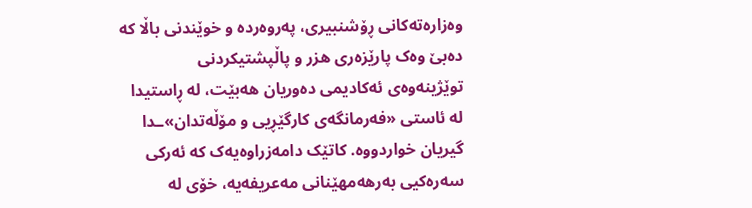وەزارەتەکانی ڕۆشنبیری، پەروەردە و خوێندنی باڵا کە دەبێ وەک پارێزەری هزر و پاڵپشتیکردنی توێژینەوەی ئەکادیمی دەوریان هەبێت، لە ڕاستیدا لە ئاستی «فەرمانگەی کارگێڕیی و مۆڵەتدان»ـدا گیریان خواردووە. کاتێک دامەزراوەیەک کە ئەرکی سەرەکیی بەرهەمهێنانی مەعریفەیە، خۆی لە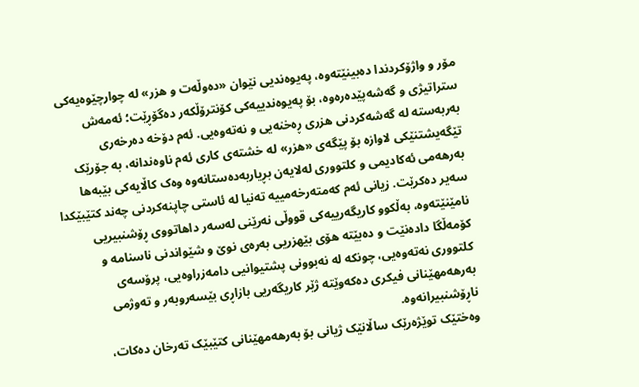مۆر و واژۆکردندا دەبینێتەوە، پەیوەندیی نێوان «دەوڵەت و هزر» لە چوارچێوەیەکی ستراتیژی و گەشەپێدەرەوە، بۆ پەیوەندییەکی کۆنترۆڵکەر دەگۆڕێت؛ ئەمەش بەربەستە لە گەشەکردنی هزری ڕەخنەیی و نەتەوەیی. ئەم دۆخە دەرخەری تێگەیشتنێکی لاوازە بۆ پێگەی «هزر» لە خشتەی کاری ئەم ناوەندانە، بە جۆرێک بەرهەمی ئەکادیمی و کلتووری لەلایەن بڕیاربەدەستانەوە وەک کاڵایەکی بێبەها سەیر دەکرێت. زیانی ئەم کەمتەرخەمییە تەنیا لە ئاستی چاپنەکردنی چەند کتێبێکدا نامێنێتەوە، بەڵکوو کاریگەرییەکی قووڵی نەرێنی لەسەر داهاتووی ڕۆشنبیریی کۆمەڵگا دادەنێت و دەبێتە هۆی بێهزریی بەرەی نوێ و شێواندنی ناسنامە و کلتووری نەتەوەیی، چونکە لە نەبوونی پشتیوانیی دامەزراوەیی، پرۆسەی بەرهەمهێنانی فیکری دەکەوێتە ژێر کاریگەریی بازاڕی بێسەروبەر و تەوژمی ناڕۆشنبیرانەوە.
وەختێک توێژەرێک ساڵانێک ژیانی بۆ بەرهەمهێنانی کتێبێک تەرخان دەکات،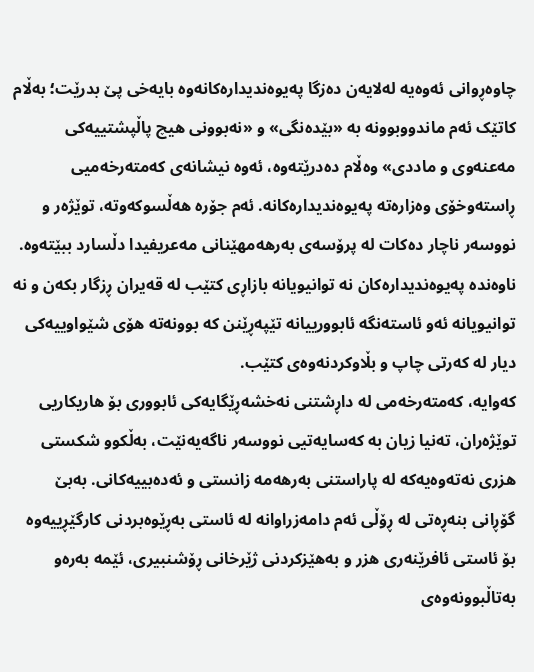چاوەڕوانی ئەوەیە لەلایەن دەزگا پەیوەندیدارەکانەوە بایەخی پێ بدرێت؛ بەڵام کاتێک ئەم ماندووبوونە بە «بێدەنگی» و «نەبوونی هیچ پاڵپشتییەکی مەعنەوی و ماددی» وەڵام دەدرێتەوە، ئەوە نیشانەی کەمتەرخەمیی ڕاستەوخۆی وەزارەتە پەیوەندیدارەکانە. ئەم جۆرە هەڵسوکەوتە، توێژەر و نووسەر ناچار دەکات لە پرۆسەی بەرهەمهێنانی مەعریفیدا دڵسارد ببێتەوە. ناوەندە پەیوەندیدارەکان نە توانیویانە بازاڕی کتێب لە قەیران ڕزگار بکەن و نە توانیویانە ئەو ئاستەنگە ئابوورییانە تێپەڕێنن کە بوونەتە هۆی شێواوییەکی دیار لە کەرتی چاپ و بڵاوکردنەوەی کتێب.
کەوایە، کەمتەرخەمی لە داڕشتنی نەخشەڕێگایەکی ئابووری بۆ هاریکاریی توێژەران، تەنیا زیان بە کەسایەتیی نووسەر ناگەیەنێت، بەڵکوو شکستی هزری نەتەوەیەکە لە پاراستنی بەرهەمە زانستی و ئەدەبییەکانی. بەبێ گۆڕانی بنەڕەتی لە ڕۆڵی ئەم دامەزراوانە لە ئاستی بەڕێوەبردنی کارگێڕییەوە بۆ ئاستی ئافرێنەری هزر و بەهێزکردنی ژێرخانی ڕۆشنبیری، ئێمە بەرەو بەتاڵبوونەوەی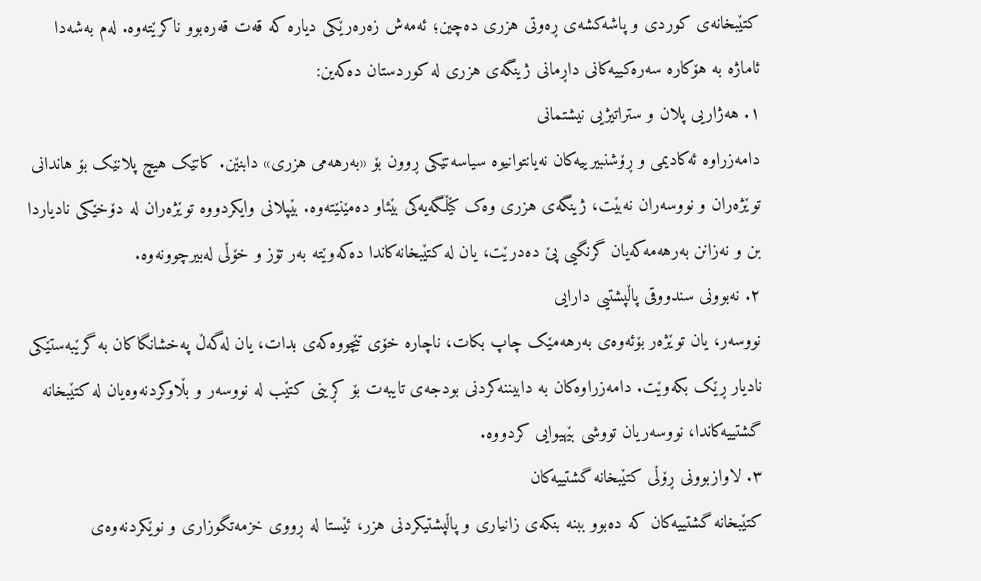کتێبخانەی کوردی و پاشەکشەی ڕەوتی هزری دەچین؛ ئەمەش زەرەرێکی دیارە کە قەت قەرەبوو ناکرێتەوە. لەم بەشەدا ئاماژە بە هۆکارە سەرەکییەکانی داڕمانی ژینگەی هزری لە کوردستان دەکەین:
۱. هەژاریی پلان و ستراتیژیی نیشتمانی
دامەزراوە ئەکادیمی و ڕۆشنبیرییەکان نەیانتوانیوە سیاسەتێکی ڕوون بۆ «بەرهەمی هزری» دابنێن. کاتێک هیچ پلانێک بۆ هاندانی توێژەران و نووسەران نەبێت، ژینگەی هزری وەک کێڵگەیەکی بێئاو دەمێنێتەوە. بێپلانی وایکردووە توێژەران لە دۆخێکی نادیاردا بن و نەزانن بەرهەمەکەیان گرنگیی پێ دەدرێت، یان لە کتێبخانەکاندا دەکەوێتە بەر تۆز و خۆڵی لەبیرچوونەوە.
٢. نەبوونی سندووقی پاڵپشتیی دارایی
نووسەر، یان توێژەر بۆئەوەی بەرهەمێک چاپ بکات، ناچارە خۆی تێچووەکەی بدات، یان لەگەڵ پەخشانگاکان بە گرێبەستێکی نادیار ڕێک بکەوێت. دامەزراوەکان بە دابیننەکردنی بودجەی تایبەت بۆ کڕینی کتێب لە نووسەر و بڵاوکردنەوەیان لە کتێبخانە گشتییەکاندا، نووسەریان تووشی بێهیوایی کردووە.
٣. لاوازبوونی ڕۆڵی کتێبخانە گشتییەکان
کتێبخانە گشتییەکان کە دەبوو ببنە بنکەی زانیاری و پاڵپشتیکردنی هزر، ئێستا لە ڕووی خزمەتگوزاری و نوێکردنەوەی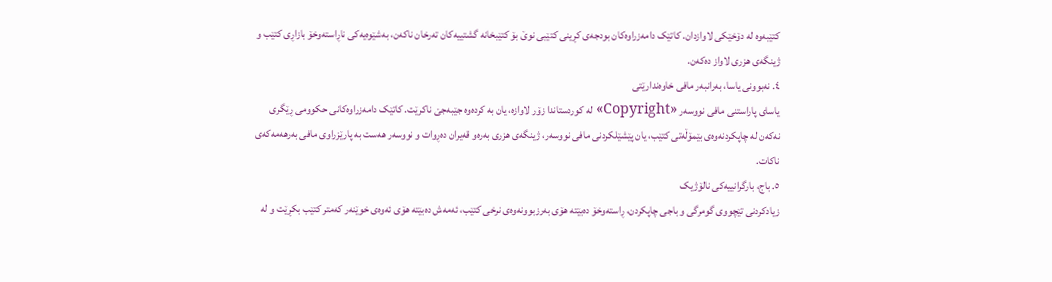کتێبەوە لە دۆخێکی لاوازدان. کاتێک دامەزراوەکان بودجەی کڕینی کتێبی نوێ بۆ کتێبخانە گشتییەکان تەرخان ناکەن، بەشێوەیەکی ناڕاستەوخۆ بازاڕی کتێب و ژینگەی هزری لاواز دەکەن.
٤. نەبوونی یاسا، بەرانبەر مافی خاوەندارێتی
یاسای پاراستنی مافی نووسەر «Copyright» لە کوردستاندا زۆر لاوازە، یان بە کردەوە جێبەجێ ناکرێت. کاتێک دامەزراوەکانی حکوومی ڕێگری نەکەن لە چاپکردنەوەی بێمۆڵەتی کتێب، یان پێشێلکردنی مافی نووسەر، ژینگەی هزری بەرەو قەیران دەڕوات و نووسەر هەست بە پارێزراوی مافی بەرهەمەکەی ناکات.
٥. باج، بارگرانییەکی نالۆژیک
زیادکردنی تێچووی گومرگی و باجی چاپکردن، ڕاستەوخۆ دەبێتە هۆی بەرزبوونەوەی نرخی کتێب، ئەمەش دەبێتە هۆی ئەوەی خوێنەر کەمتر کتێب بکڕێت و لە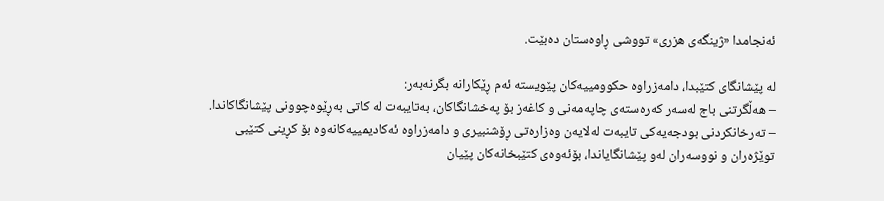ئەنجامدا «ژینگەی هزری» تووشی ڕاوەستان دەبێت.

لە پێشانگای کتێبدا، دامەزراوە حکوومییەکان پێویستە ئەم ڕێکارانە بگرنەبەر:
– هەڵگرتنی باج لەسەر کەرەستەی چاپەمەنی و کاغەز بۆ پەخشانگاکان، بەتایبەت لە کاتی بەڕێوەچوونی پێشانگاکاندا.
– تەرخانکردنی بودجەیەکی تایبەت لەلایەن وەزارەتی ڕۆشنبیری و دامەزراوە ئەکادیمییەکانەوە بۆ کڕینی کتێبی توێژەران و نووسەران لەو پێشانگایاندا، بۆئەوەی کتێبخانەکان پێیان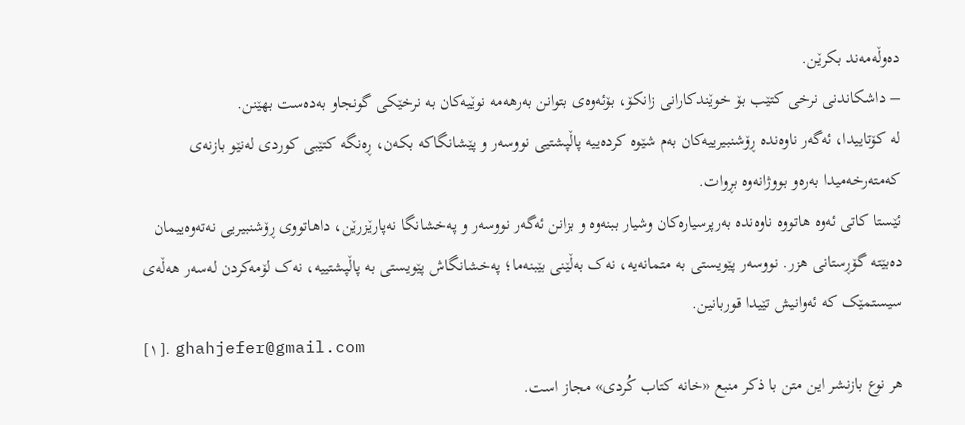دەوڵەمەند بکرێن.
– داشکاندنی نرخی کتێب بۆ خوێندکارانی زانکۆ، بۆئەوەی بتوانن بەرهەمە نوێیەکان بە نرخێکی گونجاو بەدەست بهێنن.
لە کۆتاییدا، ئەگەر ناوەندە ڕۆشنبیرییەکان بەم شێوە کردەییە پاڵپشتیی نووسەر و پێشانگاکە بکەن، ڕەنگە کتێبی کوردی لەنێو بازنەی کەمتەرخەمیدا بەرەو بووژانەوە بڕوات.
ئێستا کاتی ئەوە هاتووە ناوەندە بەرپرسیارەکان وشیار ببنەوە و بزانن ئەگەر نووسەر و پەخشانگا نەپارێزرێن، داهاتووی ڕۆشنبیریی نەتەوەییمان دەبێتە گۆڕستانی هزر. نووسەر پێویستی بە متمانەیە، نەک بەڵێنی بێبنەما؛ پەخشانگاش پێویستی بە پاڵپشتییە، نەک لۆمەکردن لەسەر هەڵەی سیستمێک کە ئەوانیش تێیدا قوربانین.
[۱]. ghahjefer@gmail.com
هر نوع بازنشر این متن با ذکر منبع «خانه کتاب کُردی» مجاز است.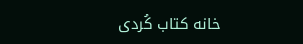خانە کتاب كُردی